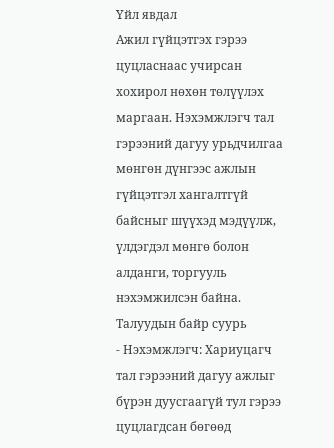Үйл явдал
Ажил гүйцэтгэх гэрээ цуцласнаас учирсан хохирол нөхөн төлүүлэх маргаан. Нэхэмжлэгч тал гэрээний дагуу урьдчилгаа мөнгөн дүнгээс ажлын гүйцэтгэл хангалтгүй байсныг шүүхэд мэдүүлж, үлдэгдэл мөнгө болон алданги, торгууль нэхэмжилсэн байна.
Талуудын байр суурь
- Нэхэмжлэгч: Хариуцагч тал гэрээний дагуу ажлыг бүрэн дуусгаагүй тул гэрээ цуцлагдсан бөгөөд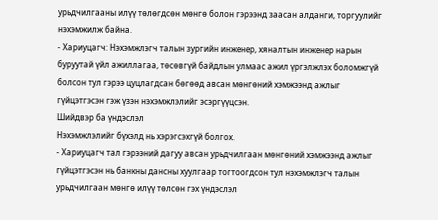урьдчилгааны илүү төлөгдсөн мөнгө болон гэрээнд заасан алданги, торгуулийг нэхэмжилж байна.
- Хариуцагч: Нэхэмжлэгч талын зургийн инженер, хяналтын инженер нарын буруутай үйл ажиллагаа, төсөвгүй байдлын улмаас ажил үргэлжлэх боломжгүй болсон тул гэрээ цуцлагдсан бөгөөд авсан мөнгөний хэмжээнд ажлыг гүйцэтгэсэн гэж үзэн нэхэмжлэлийг эсэргүүцсэн.
Шийдвэр ба үндэслэл
Нэхэмжлэлийг бүхэлд нь хэрэгсэхгүй болгох.
- Хариуцагч тал гэрээний дагуу авсан урьдчилгаан мөнгөний хэмжээнд ажлыг гүйцэтгэсэн нь банкны дансны хуулгаар тогтоогдсон тул нэхэмжлэгч талын урьдчилгаан мөнгө илүү төлсөн гэх үндэслэл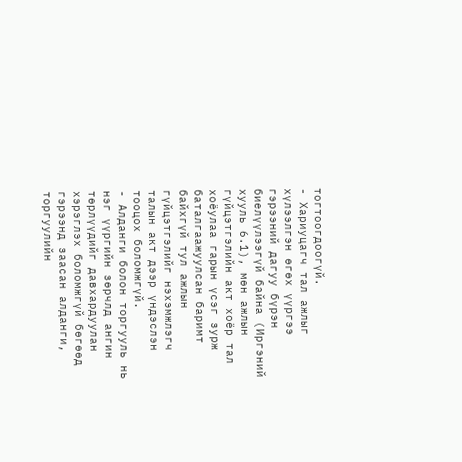тогтоогдоогүй.
- Хариуцагч тал ажлыг хүлээлгэн өгөх үүргээ гэрээний дагуу бүрэн биелүүлээгүй байна (Иргэний хууль 6.1), мөн ажлын гүйцэтгэлийн акт хоёр тал хоёулаа гарын үсэг зурж баталгаажуулсан баримт байхгүй тул ажлын гүйцэтгэлийг нэхэмжлэгч талын акт дээр үндэслэн тооцох боломжгүй.
- Алданги болон торгууль нь нэг үүргийн зөрчлд ангин төрлүүдийг давхардуулан хэрэглэх боломжгүй бөгөөд гэрээнд заасан алданги, торгуулийн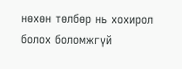нөхөн төлбөр нь хохирол болох боломжгүй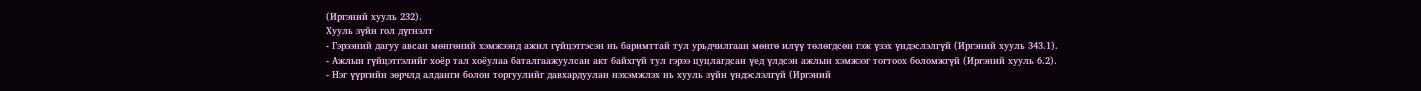(Иргэний хууль 232).
Хууль зүйн гол дүгнэлт
- Гэрээний дагуу авсан мөнгөний хэмжээнд ажил гүйцэтгэсэн нь баримттай тул урьдчилгаан мөнгө илүү төлөгдсөн гэж үзэх үндэслэлгүй (Иргэний хууль 343.1).
- Ажлын гүйцэтгэлийг хоёр тал хоёулаа баталгаажуулсан акт байхгүй тул гэрээ цуцлагдсан үед үлдсэн ажлын хэмжээг тогтоох боломжгүй (Иргэний хууль 6.2).
- Нэг үүргийн зөрчлд алданги болон торгуулийг давхардуулан нэхэмжлэх нь хууль зүйн үндэслэлгүй (Иргэний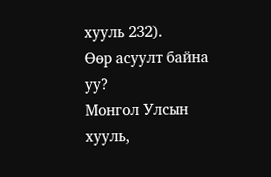хууль 232).
Өөр асуулт байна уу?
Монгол Улсын хууль,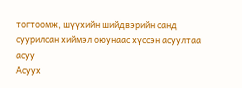тогтоомж, шүүхийн шийдвэрийн санд суурилсан хиймэл оюунаас хүссэн асуултаа асуу
Асуух